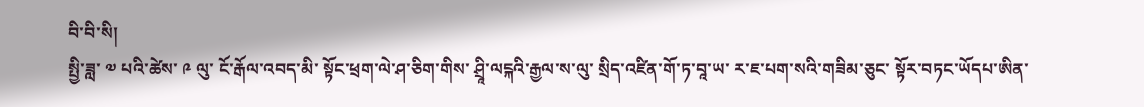བི་བི་སི།
སྤྱི་ཟླ་ ༧ པའི་ཚེས་ ༩ ལུ་ ངོ་རྒོལ་འབད་མི་ སྟོང་ཕྲག་ལེ་ཤ་ཅིག་གིས་ ཤྲཱི་ལངྐའི་རྒྱལ་ས་ལུ་ སྲིད་འཛིན་གོ་ཏ་བཱ་ཡ་ ར་ཇ་པག་སའི་གཟིམ་ཅུང་ སྟོར་བཏང་ཡོདཔ་ཨིན་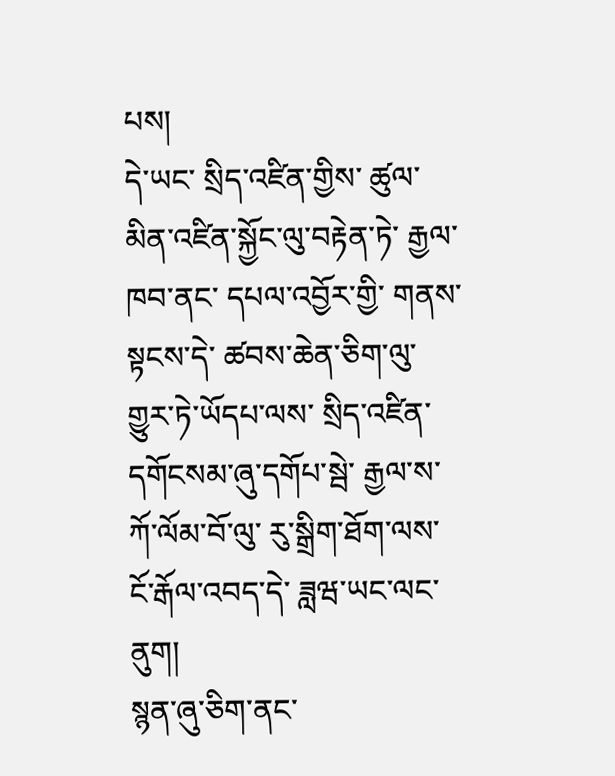པས།
དེ་ཡང་ སྲིད་འཛིན་གྱིས་ ཚུལ་མིན་འཛིན་སྐྱོང་ལུ་བརྟེན་ཏེ་ རྒྱལ་ཁབ་ནང་ དཔལ་འབྱོར་གྱི་ གནས་སྟངས་དེ་ ཚབས་ཆེན་ཅིག་ལུ་ གྱུར་ཏེ་ཡོདཔ་ལས་ སྲིད་འཛིན་དགོངསམ་ཞུ་དགོཔ་སྦེ་ རྒྱལ་ས་ཀོ་ལོམ་བོ་ལུ་ རུ་སྒྲིག་ཐོག་ལས་ ངོ་རྒོལ་འབད་དེ་ ཟླཝ་ཡང་ལང་ནུག།
སྙན་ཞུ་ཅིག་ནང་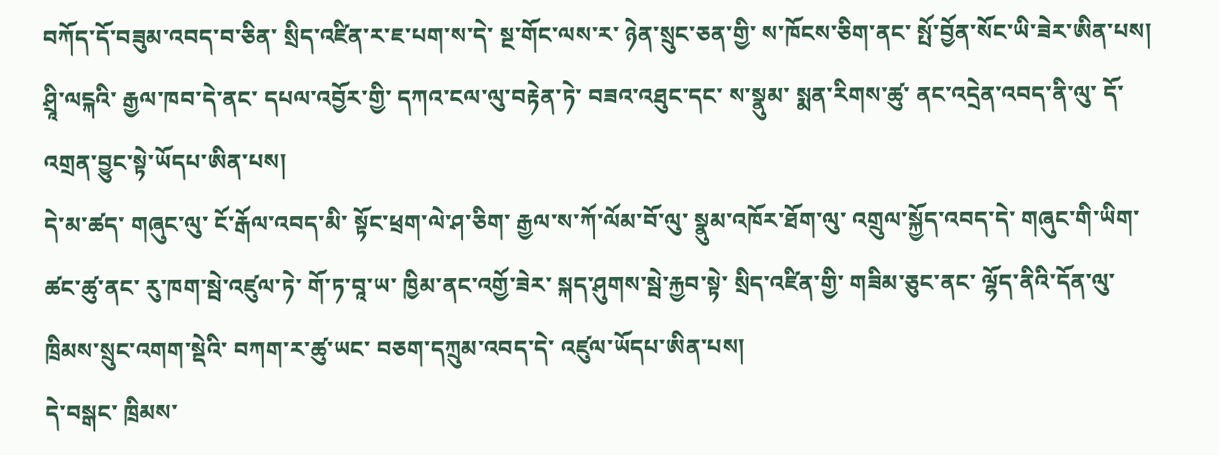བཀོད་དོ་བཟུམ་འབད་བ་ཅིན་ སྲིད་འཛིན་ར་ཇ་པག་ས་དེ་ སྔ་གོང་ལས་ར་ ཉེན་སྲུང་ཅན་གྱི་ ས་ཁོངས་ཅིག་ནང་ སྤོ་བྱོན་སོང་ཡི་ཟེར་ཨིན་པས།
ཤྲཱི་ལངྐའི་ རྒྱལ་ཁབ་དེ་ནང་ དཔལ་འབྱོར་གྱི་ དཀའ་ངལ་ལུ་བརྟེན་ཏེ་ བཟའ་འཐུང་དང་ ས་སྣུམ་ སྨན་རིགས་ཚུ་ ནང་འདྲེན་འབད་ནི་ལུ་ དོ་འགྲན་བྱུང་སྟེ་ཡོདཔ་ཨིན་པས།
དེ་མ་ཚད་ གཞུང་ལུ་ ངོ་རྒོལ་འབད་མི་ སྟོང་ཕྲག་ལེ་ཤ་ཅིག་ རྒྱལ་ས་ཀོ་ལོམ་བོ་ལུ་ སྣུམ་འཁོར་ཐོག་ལུ་ འགྲུལ་སྐྱོད་འབད་དེ་ གཞུང་གི་ཡིག་ཚང་ཚུ་ནང་ རུ་ཁག་སྦེ་འཛུལ་ཏེ་ གོ་ཏ་བཱ་ཡ་ ཁྱིམ་ནང་འགྱོ་ཟེར་ སྐད་ཤུགས་སྦེ་རྐྱབ་སྟེ་ སྲིད་འཛིན་གྱི་ གཟིམ་ཅུང་ནང་ ལྷོད་ནིའི་དོན་ལུ་ ཁྲིམས་སྲུང་འགག་སྡེའི་ བཀག་ར་ཚུ་ཡང་ བཅག་དཀྲུམ་འབད་དེ་ འཛུལ་ཡོདཔ་ཨིན་པས།
དེ་བསྒང་ ཁྲིམས་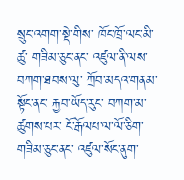སྲུང་འགག་སྡེ་གིས་ ཁོང་ཁྲོ་ལང་མི་ཚུ་ གཟིམ་ཅུང་ནང་ འཛུལ་ནི་ལས་ བཀག་ཐབས་ལུ་ ཀྲོབ་མདའ་གནམ་སྟོང་ནང་ རྐྱབ་ཡོད་རུང་ བཀག་མ་ཚུགས་པར་ ངོ་རྒོལཔ་ལ་ལོ་ཅིག་ གཟིམ་ཅུང་ནང་ འཛུལ་སོང་ནུག་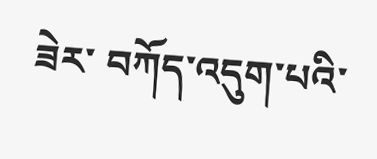ཟེར་ བཀོད་འདུག་པའི་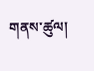གནས་ཚུལ།